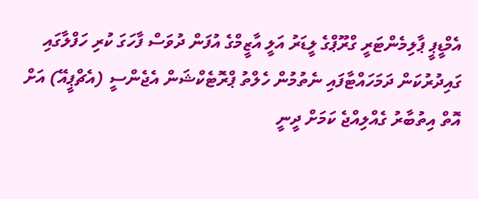އެމްޑީޕީ ޕާލިމެންޓަރީ ގްރޫޕްގެ ލީޑަރު އަލީ އާޒީމްގެ އުފަން ދުވަސް ފާހަގަ ކުރި ހަފްލާގައި ގައިދުރުކަން ދަމަހައްޓާފައި ނެތުމުން ހެލްތު ޕްރޮޓެކްޝަން އެޖެންސީ (އެޗްޕީއޭ) އަށް އޮތް އިތުބާރު ގެއްލިއްޖެ ކަމަށް ދީނީ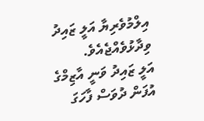އިލްމުވެރިޔާ އަލީ ޒައިދު ވިދާޅުވެއްޖެއެވެ.
އަލީ ޒައިދު ވަނީ އާޒިމްގެ އުފަން ދުވަސް ފާހަގަ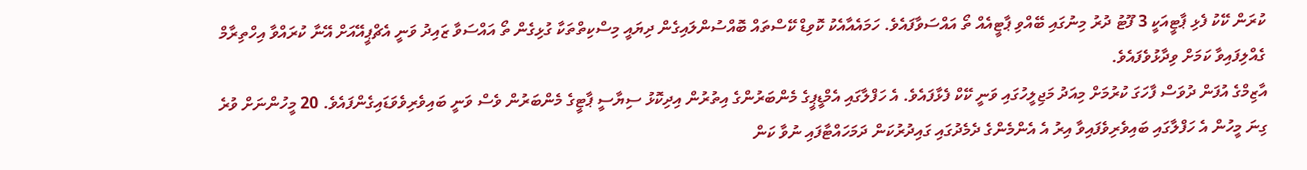ކުރަން ކޭކު ފެޅި ޕާޓީއަކީ 3 ފޫޓު ދުރު މިނުގައި ބޭއްވި ޕާޓީއެއް ތޯ އައްސަވާފައެވެ. ހަމައެއާއެކު ކޮވިޑް ކޭސްތައް ބޮއްސުންލައިގެން ދިޔައީ މިސްކިތްތަކާ ގުޅިގެން ތޯ އައްސަވާ ޒައިދު ވަނީ އެޗްޕީއޭއަށް އޭނާ ކުރައްވާ އިހްތިރާމް ގެއްލިފައިވާ ކަމަށް ވިދާޅުވެފައެވެ.
އާޒިމްގެ އުފަން ދުވަސް ފާހަގަ ކުރުމަށް މިއަދު މަޖިލީހުގައި ވަނީ ކޭކް ފެޅާފައެވެ. އެ ހަފްލާގައި އެމްޑީޕީގެ މެންބަރުންގެ އިތުރުން އިދިކޮޅު ސިޔާސީ ޕާޓީގެ މެންބަރުން ވެސް ވަނީ ބައިވެރިވެވަޑައިގެންފައެވެ. 20 މީހުންނަށް ވުރެ ގިނަ މީހުން އެ ހަފްލާގައި ބައިވެރިވެފައިވާ އިރު އެ އެންމެންގެ ދެމެދުގައި ގައިދުރުކަން ދަމަހައްޓާފައި ނުވާ ކަން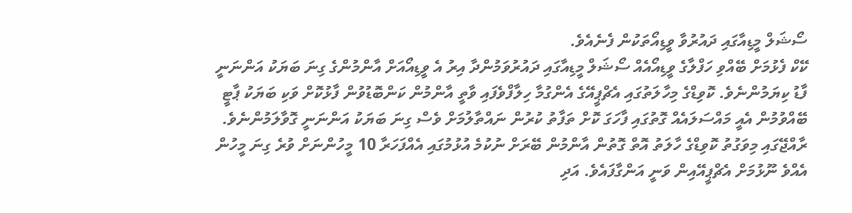ސޯޝަލް މީޑިއާގައި ދައުރުވާ ވީޑިއޯތަކުން ފެނެއެވެ.
ކޭކް ފެޅުމަށް ބޭއްވި ހަފްލާގެ ވީޑިއޯއެއް ސޯޝަލް މީޑިއާގައި ދައުރުވަމުންދާ އިރު އެ ވީޑިއޯއަށް އާންމުންގެ ގިނަ ބަޔަކު އަންނަނީ ފާޑު ކިޔަމުންނެވެ. ކޮވިޑްގެ މިހާލަތުގައި އެޗްޕީއޭގެ އެންގުމާ ހިލާފްވެފައި ވާތީ އާންމުން ކަންބޮޑުވުން ފާޅުކޮށް ވަކި ބަޔަކު ޕާޓީ ބޭއްވުމުން އެއީ މައްސަލައެއް ގޮތުގައި ފާހަގަ ކޮށް ތަފާތު ކުރުން ނައްތާލުމަށް ވެސް ގިނަ ބަޔަކު އަންނަނީ ގޮވާލަމުންނެވެ.
ރާއްޖޭގައި މިވަގުތު ކޮވިޑްގެ ހާލަތު އޮތް ގޮތުން އާންމުން ބޭރަށް ނުކުމެ އުޅުމުގައި އެއްފަހަރާ 10 މީހުންނަށް ވުރެ ގިނަ މީހުން އެއްވެ ނޫޅުމަށް އެޗްޕީއޭއިން ވަނީ އަންގާފައެވެ. އަދި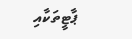ޕާޓީތަކާއި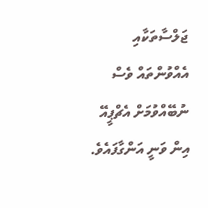ޖަލްސާތަކާއި އެއްވުންތައް ވެސް ނުބޭއްވުމަށް އެޗްޕީއޭ އިން ވަނީ އަންގާފައެވެ.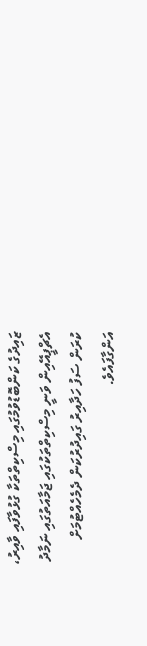ޒައިދުގެ ކަންބޮޑުވުމުގައި މިސްކިތްތަކާ ގުޅުވާފައި ވާއިރު، އެޗްޕީއޭއިން ވަނީ މިސްކިތްތަކުގައި ޖަމާއަތުގައި ނަމާދު ކުރަން ސަފު ހަދާއިރު ގައިދުރުކަން ދެމެހެއްޓުމަށް އަންގާފައެވެ.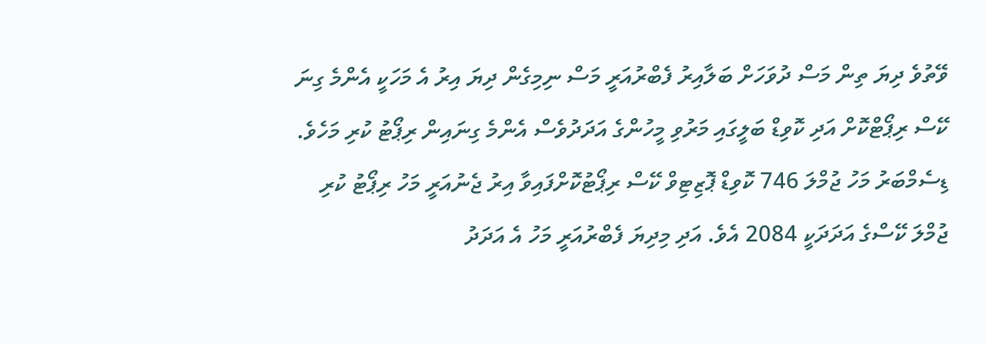ވޭތުވެ ދިޔަ ތިން މަސް ދުވަހަށް ބަލާއިރު ފެބްރުއަރީ މަސް ނިމިގެން ދިޔަ އިރު އެ މަހަކީ އެންމެ ގިނަ ކޭސް ރިޕޯޓްކޮށް އަދި ކޮވިޑް ބަލީގައި މަރުވި މީހުންގެ އަދަދުވެސް އެންމެ ގިނައިން ރިޕޯޓު ކުރި މަހެވެ.
ޑިސެމްބަރު މަހު ޖުމްލަ 746 ކޮވިޑް ޕޮޒިޓިވް ކޭސް ރިޕޯޓުކޮށްފައިވާ އިރު ޖެނުއަރީ މަހު ރިޕޯޓު ކުރި ޖުމްލަ ކޭސްގެ އަދަދަކީ 2084 އެވެ. އަދި މިދިޔަ ފެބްރުއަރީ މަހު އެ އަދަދު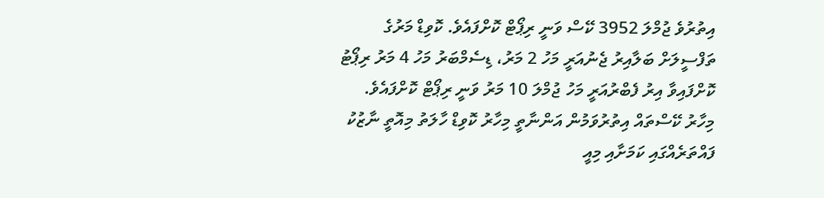އިތުރުވެ ޖުމްލަ 3952 ކޭސް ވަނީ ރިޕޯޓް ކޮށްފައެވެ. ކޮވިޑް މަރުގެ ތަފްސީލަށް ބަލާއިރު ޖެނުއަރީ މަހު 2 މަރު، ޑިސެމްބަރު މަހު 4 މަރު ރިޕޯޓު ކޮށްފައިވާ އިރު ފެބްރުއަރީ މަހު ޖުމްލަ 10 މަރު ވަނީ ރިޕޯޓް ކޮށްފައެވެ.
މިހާރު ކޭސްތައް އިތުރުވަމުން އަންނާތީ މިހާރު ކޮވިޑް ހާލަތު މިއޮތީ ނާޒުކު ފައްތަރެއްގައި ކަމަށާއި މިއީ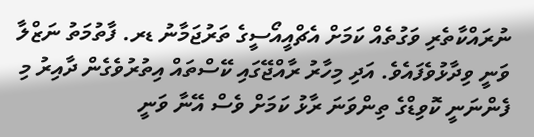ނުރައްކާތެރި ވަގުތެއް ކަމަށް އެޗްއީއޯސީގެ ތަރުޖަމާނު ޑރ. ފާތުމަތު ނަޒްލާ ވަނީ ވިދާޅުވެފައެވެ. އަދި މިހާރު ރާއްޖޭގައި ކޭސްތައް އިތުރުވެގެން ދާއިރު މި ފެންނަނީ ކޮވިޑްގެ ތިންވަނަ ރާޅު ކަމަށް ވެސް އޭނާ ވަނީ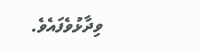ވިދާޅުވެފައެވެ.